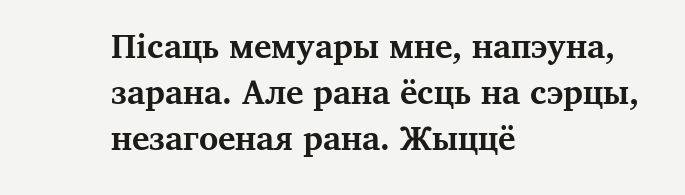Пiсаць мемуары мне, напэуна, зарана. Але рана ёсць на сэрцы, незагоеная рана. Жыццё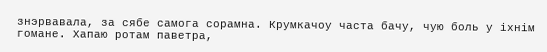знэрвавала, за сябе самога сорамна. Крумкачоу часта бачу, чую боль у iхнiм гомане. Хапаю ротам паветра,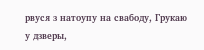рвуся з натоупу на свабоду, Грукаю у дзверы,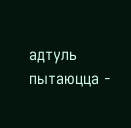адтуль пытаюцца -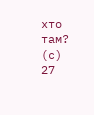хто там? (с)
27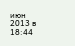июн 2013 в 18:44